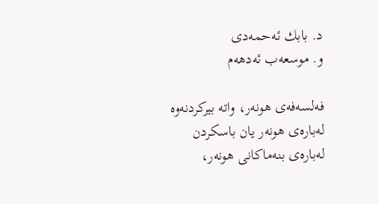د. بابك ئه‌حمه‌دى
و. موسعەب ئەدهەم

فه‌لسه‌فه‌ى هونه‌ر، واته‌ بیركردنه‌وه‌ له‌باره‌ى هونه‌ر یان باسكردن له‌باره‌ى بنه‌ماكانى هونه‌ر،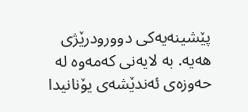پێشینه‌یه‌كى دوورودرێژى هه‌یه‌. به‌ لایه‌نى كه‌مه‌وه‌ له‌ حه‌وزه‌ى ئه‌ندێشه‌ى یۆنانیدا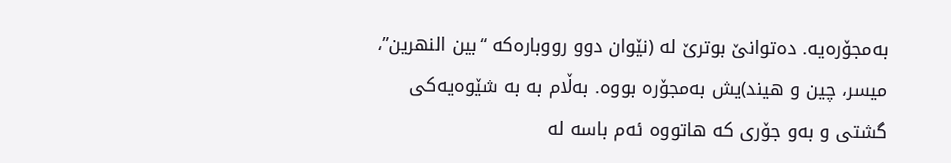به‌مجۆره‌یه‌. ده‌توانێ بوترێ له‌ (نێوان دوو رووباره‌كه‌ “بین النهرین”، میسر، چین و هیند)یش به‌مجۆره‌ بووه‌. به‌ڵام به‌ به‌ شێوه‌یه‌كى گشتى و به‌و جۆرى كه‌ هاتووه‌ ئه‌م باسه‌ له‌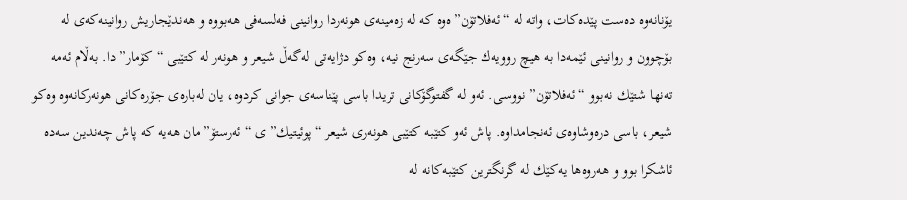یۆنانه‌وه‌ ده‌ست پێده‌كات، واته‌ له‌ “ئه‌فلاتۆن”ه‌وه‌ كه‌ له‌ زه‌مینه‌ى هونه‌ردا روانینى فه‌لسه‌فى هه‌بووه‌ و هه‌ندێجاریش روانینه‌كه‌ى له‌ بۆچوون و روانینى ئێمه‌دا به‌ هیچ روویه‌ك جێگه‌ى سه‌رنج نیه‌، وه‌كو دژایه‌تى له‌گه‌ڵ شیعر و هونه‌ر له‌ كتێبى “كۆمار”دا. به‌ڵام ئه‌مه‌ ته‌نها شتێك نه‌بوو “ئه‌فلاتۆن” نووسى. ئه‌و له‌ گفتوگۆكانى تریدا باسى پێناسه‌ى جوانى كردوه‌، یان له‌باره‌ى جۆره‌كانى هونه‌ركانه‌وه‌ وه‌كو شیعر، باسى دره‌وشاوه‌ى ئه‌نجامداوه‌. پاش ئه‌و كتێبه‌ كتێبى هونه‌رى شیعر “پوئیتیك”ى “ئه‌رستۆ”مان هه‌یه‌ كه‌ پاش چه‌ندین سه‌ده‌ ئاشكرا بوو و هه‌روه‌ها یه‌كێك له‌ گرنگترین كتێبه‌كانه‌ له‌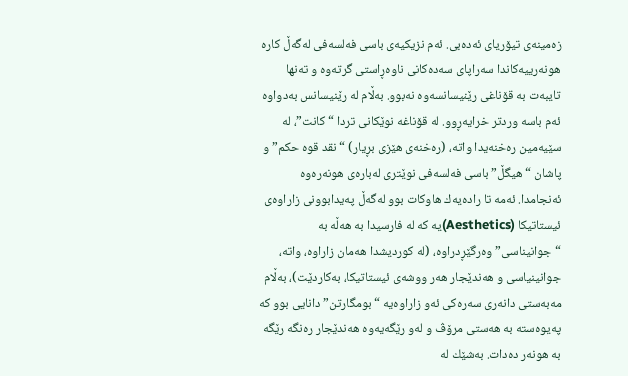زه‌مینه‌ى تیۆریاى ئه‌ده‌بى. ئه‌م نزیكیه‌ى باسى فه‌لسه‌فى له‌گه‌ڵ كاره‌ هونه‌رییه‌كاندا سه‌راپاى سه‌ده‌كانى ناوه‌ڕاستى گرته‌وه‌ و ته‌نها تایبه‌ت به‌ قۆناغى رێنیسانسه‌وه‌ نه‌بوو. به‌ڵام له‌ رێنیسانس به‌دواوه‌ ئه‌م باسه‌ وردتر خرایه‌ڕوو. له‌ قۆناغه‌ نوێكانى تردا “كانت”، له‌ سێیه‌مین ره‌خنه‌یدا واته‌، (ره‌خنه‌ى هێزى بڕیار) “نقد قوه‌ حكم” و پاشان “هیگڵ” باسى فه‌لسه‌فى نوێترى له‌باره‌ى هونه‌ره‌وه‌ ئه‌نجامدا. ئه‌مه‌ تا راده‌یه‌ك هاوكات بوو له‌گه‌ڵ په‌یدابوونى زاراوه‌ى ئیستاتیكا (Aesthetics)یه‌ كه‌ له‌ فارسیدا به‌ هه‌ڵه‌ به‌ “جوانیناسى” وه‌رگێڕدراوه‌، (له‌ كوردیشدا هه‌مان زاراوه‌، واته‌، جوانینیاسى و هه‌ندێجار هه‌ر ووشه‌ى ئیستاتیكا، به‌كاردێت)، به‌ڵام مه‌به‌ستى دانه‌رى سه‌ره‌كى ئه‌و زاراوه‌یه‌ “بومگارتن” دانایى بوو كه‌ په‌یوه‌سته‌ به‌ هه‌ستى مرۆڤ و له‌و رێگه‌یه‌وه‌ هه‌ندێجار ره‌نگه‌ رێگه‌ به‌ هونه‌ر ده‌دات. به‌شێك له‌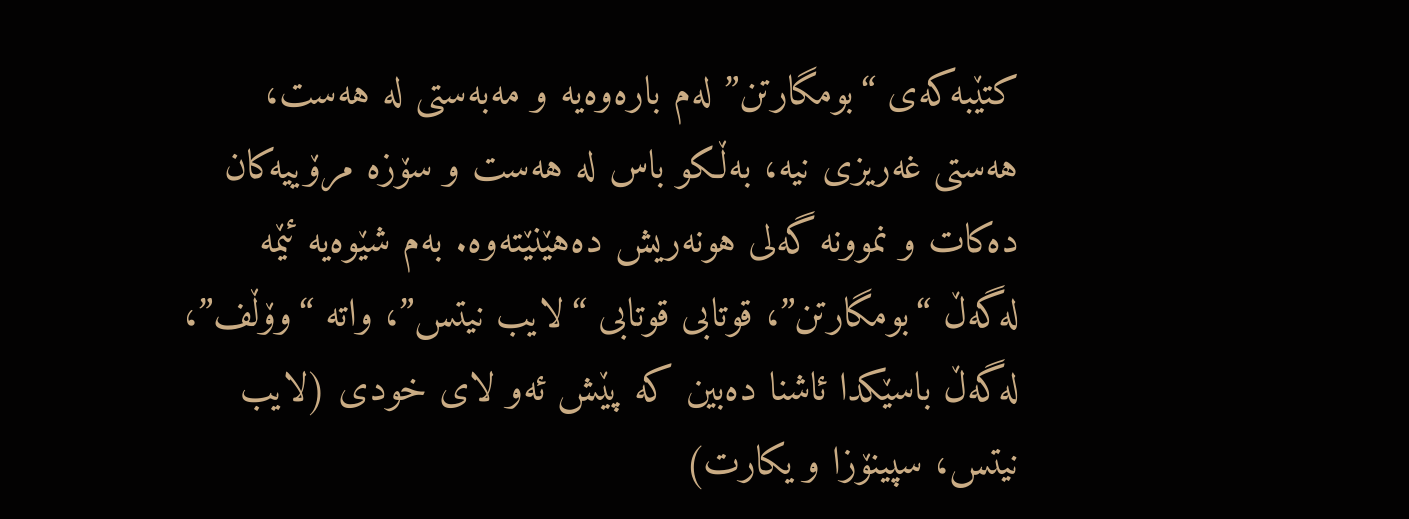كتێبه‌كه‌ى “بومگارتن” له‌م باره‌وه‌یه‌ و مه‌به‌ستى له‌ هه‌ست، هه‌ستى غه‌ریزى نیه‌، به‌ڵكو باس له‌ هه‌ست و سۆزه‌ مرۆییه‌كان ده‌كات و نموونه‌ گه‌لى هونه‌ریش ده‌هێنێته‌وه‌. به‌م شێوه‌یه‌ ئێمه‌ له‌گه‌ڵ “بومگارتن”، قوتابى قوتابى “لایب نیتس”، واته‌ “وۆڵف”، له‌گه‌ڵ باسێكدا ئاشنا ده‌بین كه‌ پێش ئه‌و لاى خودى (لایب نیتس، سپینۆزا و یكارت)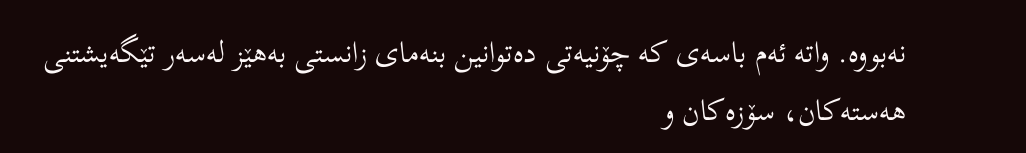نه‌بووه‌. واته‌ ئه‌م باسه‌ى كه‌ چۆنیه‌تى ده‌توانین بنه‌ماى زانستى به‌هێز له‌سه‌ر تێگه‌یشتنى هه‌سته‌كان، سۆزه‌كان و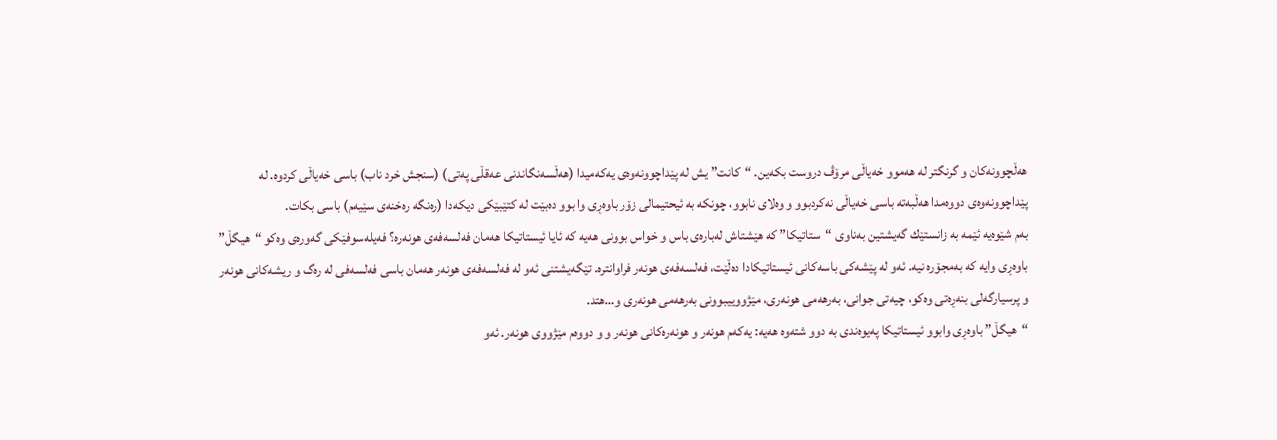هه‌ڵچوونه‌كان و گرنگتر له‌ هه‌موو خه‌یاڵى مرۆڤ دروست بكه‌ین. “كانت” یش له‌ پێداچوونه‌وه‌ى یه‌كه‌میدا (هه‌ڵسه‌نگاندنى عه‌قڵى په‌تى) (سنجش خرد ناب) باسى خه‌یاڵى كردوه‌. له‌ پێداچوونه‌وه‌ى دووه‌مدا هه‌ڵبه‌ته‌ باسى خه‌یاڵى نه‌كردبوو و وه‌لاى نابوو، چونكه‌ به‌ ئیحتیمالى زۆر باوه‌ڕى وا بوو ده‌بێت له‌ كتێبێكى دیكه‌دا (ره‌نگه‌ ره‌خنه‌ى سێیه‌م) باسى بكات.
به‌م شێوه‌یه‌ ئێمه‌ به‌ زانستێك گه‌یشتین به‌ناوى “ستاتیكا” كه‌ هێشتاش له‌باره‌ى باس و خواس بوونى هه‌یه‌ كه‌ ئایا ئیستاتیكا هه‌مان فه‌لسه‌فه‌ى هونه‌ره‌؟ فه‌یله‌سوفێكى گه‌وره‌ى وه‌كو “هیگڵ” باوه‌ڕى وایه‌ كه‌ به‌مجۆره‌ نیه‌. ئه‌و له‌ پێشه‌كى باسه‌كانى ئیستاتیكادا ده‌ڵێت، فه‌لسه‌فه‌ى هونه‌ر فراوانتره‌. تێگه‌یشتنى ئه‌و له‌ فه‌لسه‌فه‌ى هونه‌ر هه‌مان باسى فه‌لسه‌فى له‌ ره‌گ و ریشه‌كانى هونه‌ر و پرسیارگه‌لى بنه‌ڕه‌تى وه‌كو، چیه‌تى جوانى، به‌رهه‌مى هونه‌رى، مێژووییبوونى به‌رهه‌مى هونه‌رى و…هتد.
“هیگڵ” باوه‌ڕى وابوو ئیستاتیكا په‌یوه‌ندى به‌ دوو شته‌وه‌ هه‌یه‌: یه‌كه‌م هونه‌ر و هونه‌ره‌كانى هونه‌ر و و دووه‌م مێژووى هونه‌ر. ئه‌و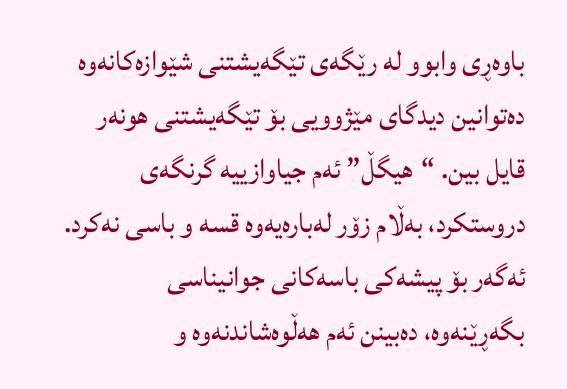باوه‌ڕى وابوو له‌ رێگه‌ى تێگه‌یشتنى شێوازه‌كانه‌وه‌ ده‌توانین دیدگاى مێژوویى بۆ تێگه‌یشتنى هونه‌ر قایل بین. “هیگڵ” ئه‌م جیاوازییه‌ گرنگه‌ى دروستكرد، به‌ڵام زۆر له‌باره‌یه‌وه‌ قسه‌ و باسى نه‌كرد. ئه‌گه‌ر بۆ پیشه‌كى باسه‌كانى جوانیناسى بگه‌ڕێنه‌وه‌، ده‌بینن ئه‌م هه‌ڵوه‌شاندنه‌وه‌ و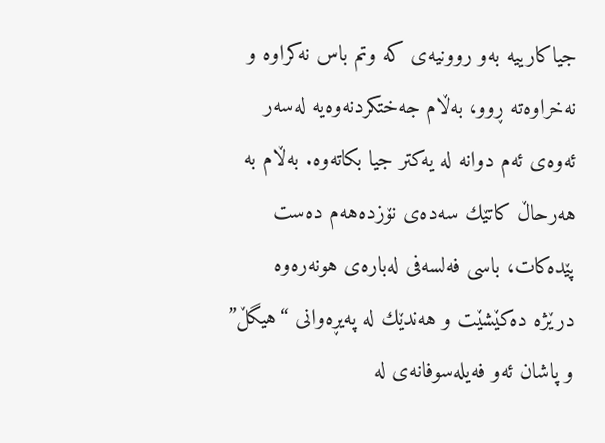جیاكارییه‌ به‌و روونیه‌ى كه‌ وتم باس نه‌كراوه‌ و نه‌خراوه‌ته‌ ڕوو، به‌ڵام جه‌ختكردنه‌وه‌یه‌ له‌سه‌ر ئه‌وه‌ى ئه‌م دوانه‌ له‌ یه‌كتر جیا بكاته‌وه‌. به‌ڵام به‌ هه‌رحاڵ كاتێك سه‌ده‌ى نۆزده‌هه‌م ده‌ست پێده‌كات، باسى فه‌لسه‌فى له‌باره‌ى هونه‌ره‌وه‌ درێژه‌ ده‌كێشێت و هه‌ندێك له‌ په‌یڕه‌وانى “هیگڵ” و پاشان ئه‌و فه‌یله‌سوفانه‌ى له‌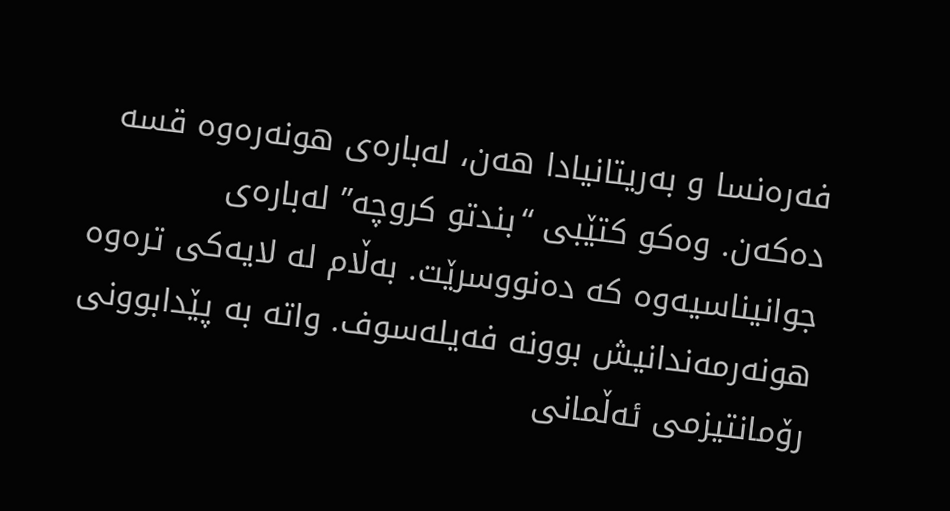فه‌ره‌نسا و به‌ریتانیادا هه‌ن، له‌باره‌ى هونه‌ره‌وه‌ قسه‌ ده‌كه‌ن. وه‌كو كتێبى “بندتو كروچه‌” له‌باره‌ى جوانیناسیه‌وه‌ كه‌ ده‌نووسرێت. به‌ڵام له‌ لایه‌كى تره‌وه‌ هونه‌رمه‌ندانیش بوونه‌ فه‌یله‌سوف. واته‌ به‌ پێدابوونى رۆمانتیزمى ئه‌ڵمانى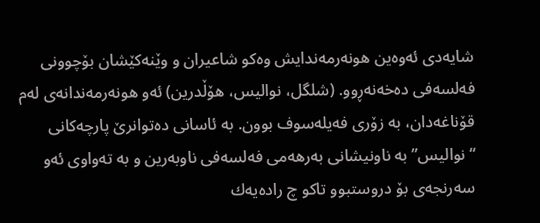شایه‌دى ئه‌وه‌ین هونه‌رمه‌ندایش وه‌كو شاعیران و وێنه‌كێشان بۆچوونى فه‌لسه‌فى ده‌خه‌نه‌ڕوو. (شلگل، نوالیس، هۆڵدرین) ئه‌و هونه‌رمه‌ندانه‌ى له‌م قۆناغه‌دان، به‌ زۆرى فه‌یله‌سوف بوون. به‌ ئاسانى ده‌توانرێ پارچه‌كانى “نوالیس” به‌ ناونیشانى به‌رهه‌مى فه‌لسه‌فى ناوبه‌رین و به‌ ته‌واوى ئه‌و سه‌رنجه‌ى بۆ دروستبوو تاكو چ راده‌یه‌ك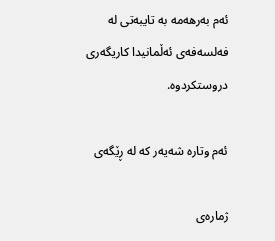ئه‌م به‌رهه‌مه‌ به‌ تایبه‌تى له‌ فه‌لسه‌فه‌ى ئه‌ڵمانیدا كاریگه‌رى دروستكردوه‌.

ئەم وتارە شەیەر کە لە ڕێگەی

ژمارەی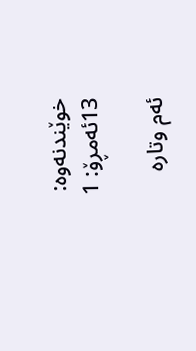خوێندنەوە: 13ئەمڕۆ: 1

ئەم وتارە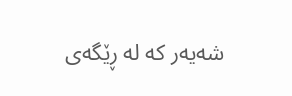شەیەر کە لە ڕێگەی